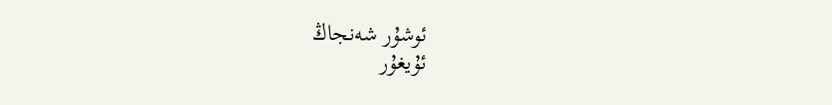ئوشۇر شەنجاڭ
ئۇيغۇر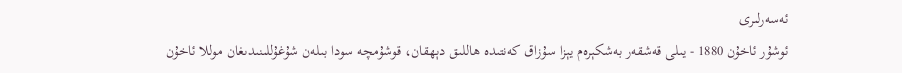ئەسەرلىرى
ئوشۇر ئاخۇن 1880 - يىلى قەشقەر بەشكېرەم يېزا سۇزاق كەنتىدە ھاللىق دېھقان، قوشۇمچە سودا بىلەن شۇغۇللىنىدىغان موللا ئاخۇن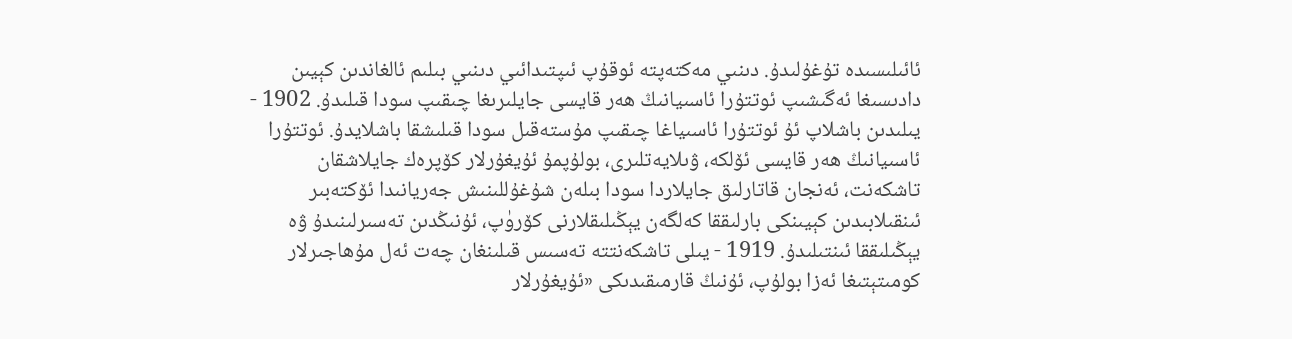ئائىلىسىدە تۇغۇلىدۇ. دىنىي مەكتەپتە ئوقۇپ ئىپتىدائىي دىنىي بىلىم ئالغاندىن كېيىن دادىسىغا ئەگىشىپ ئوتتۇرا ئاسىيانىڭ ھەر قايسى جايلىرىغا چىقىپ سودا قىلىدۇ. 1902 - يىلىدىن باشلاپ ئۇ ئوتتۇرا ئاسىياغا چىقىپ مۇستەقىل سودا قىلىشقا باشلايدۇ. ئوتتۇرا ئاسىيانىڭ ھەر قايسى ئۆلكە، ۋىلايەتلىرى، بولۇپمۇ ئۇيغۇرلار كۆپرەك جايلاشقان تاشكەنت، ئەنجان قاتارلىق جايلاردا سودا بىلەن شۇغۇللىنىش جەريانىدا ئۆكتەبىر ئىنقىلابىدىن كېيىنكى بارلىققا كەلگەن يېڭىلىقلارنى كۆرۈپ، ئۇنىڭدىن تەسىرلىنىدۇ ۋە يېڭىلىققا ئىنتىلىدۇ. 1919 - يىلى تاشكەنتتە تەسىس قىلىنغان چەت ئەل مۇھاجىرلار كومىتېتىغا ئەزا بولۇپ، ئۇنىڭ قارمىقىدىكى «ئۇيغۇرلار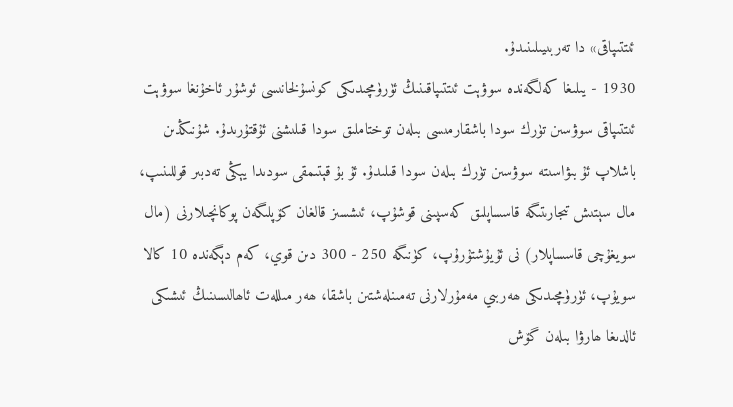ئىتتىپاقى» دا تەربىيىلىنىدۇ.
1930 - يىلىغا كەلگەندە سوۋېت ئىتتىپاقىنىڭ ئۈرۈمچىدىكى كونسۇلخانىسى ئوشۇر ئاخۇنغا سوۋېت ئىتتىپاقى سوۋسىن تۈرك سودا باشقارمىسى بىلەن توختاملىق سودا قىلىشنى ئۇقتۇرىدۇ. شۇنىڭدىن باشلاپ ئۇ بىۋاسىتە سوۋسىن تۈرك بىلەن سودا قىلىدۇ. ئۇ بۇ قېتىمقى سودىدا يېڭى تەدبىر قوللىنىپ، مال سېتىش تىجارىتىگە قاسساپلىق كەسپىنى قوشۇپ، ئىشسىز قالغان كۆپلىگەن پوكانچىلارنى (مال سويغۇچى قاسساپلار) نى ئۇيۇشتۇرۇپ، كۈنىگە 250 - 300 دىن قوي، كەم دېگەندە 10 كالا سويۇپ، ئۈرۈمچىدىكى ھەربىي مەمۇرلارنى تەمىنلەشتىن باشقا، ھەر مىللەت ئاھالىسىنىڭ ئىشىكى ئالدىغا ھارۋا بىلەن گۆش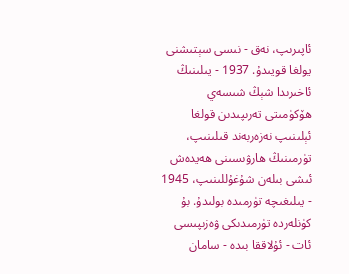ئاپىرىپ، نەق - نىسى سېتىشنى يولغا قويىدۇ. 1937 - يىلىنىڭ ئاخىرىدا شېڭ شىسەي ھۆكۈمىتى تەرىپىدىن قولغا ئېلىنىپ نەزەربەند قىلىنىپ، تۈرمىنىڭ ھارۋىسىنى ھەيدەش ئىشى بىلەن شۇغۇللىنىپ، 1945 - يىلىغىچە تۈرمىدە بولىدۇ. بۇ كۈنلەردە تۈرمىدىكى ۋەزىپىسى ئات - ئۇلاققا بىدە - سامان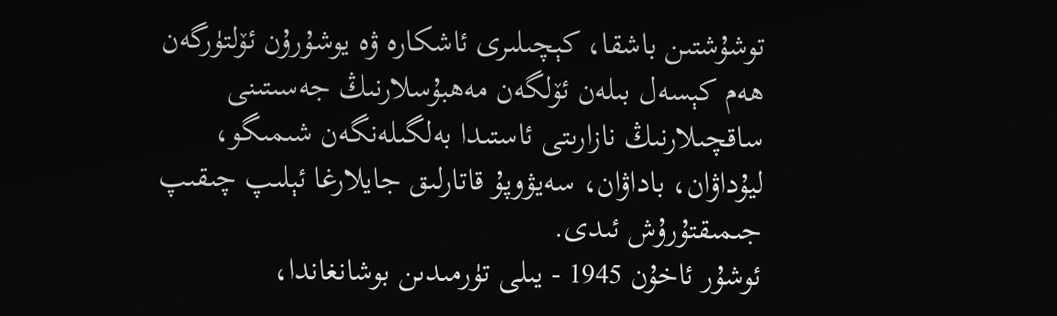توشۇشتىن باشقا، كېچىلىرى ئاشكارە ۋە يوشۇرۇن ئۆلتۈرگەن ھەم كېسەل بىلەن ئۆلگەن مەھبۇسلارنىڭ جەسىتىنى ساقچىلارنىڭ نازارىتى ئاستىدا بەلگىلەنگەن شىمىگو، ليۇداۋان، باداۋان، سەيۋوپۇ قاتارلىق جايلارغا ئېلىپ چىقىپ جىمىقتۇرۇش ئىدى.
ئوشۇر ئاخۇن 1945 - يىلى تۈرمىدىن بوشانغاندا،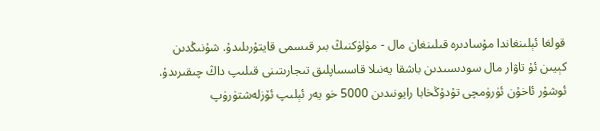قولغا ئېلىنغاندا مۇسادىرە قىلىنغان مال - مۈلۈكنىڭ بىر قىسمى قايتۇرىلىدۇ. شۇنىڭدىن كېيىن ئۇ تاۋار مال سودىسىدىن باشقا يەنىلا قاسساپلىق تىجارىتىنى قىلىپ داڭ چىقىرىدۇ.
ئوشۇر ئاخۇن ئۈرۈمچى تۇدۇڭخابا رايونىدىن 5000 خو يەر ئېلىپ ئۆزلەشتۈرۈپ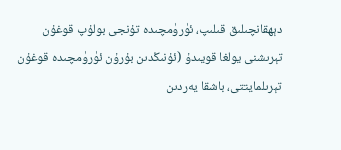دېھقانچىلىق قىلىپ، ئۈرۈمچىدە تۇنجى بولۇپ قوغۇن تېرىشنى يولغا قويىدۇ (ئۇنىڭدىن بۇرۇن ئۈرۈمچىدە قوغۇن تېرىلمايتتى، باشقا يەردىن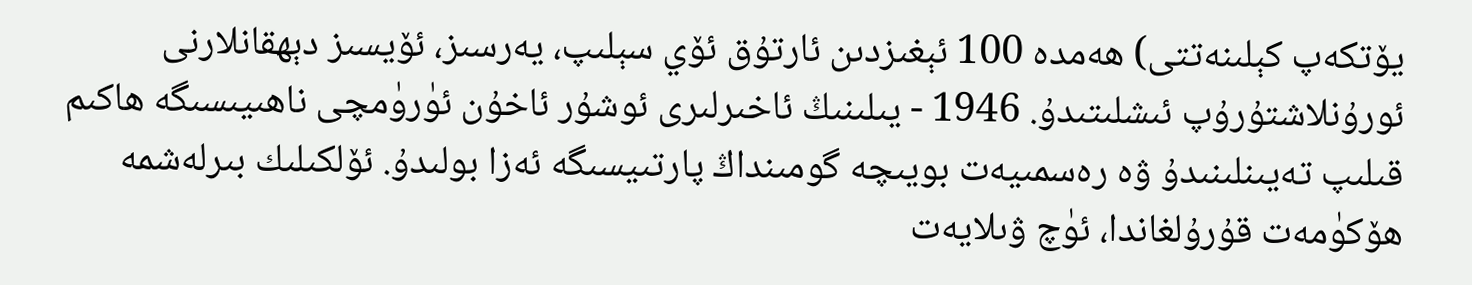يۆتكەپ كېلىنەتتى) ھەمدە 100 ئېغىزدىن ئارتۇق ئۆي سېلىپ، يەرسىز، ئۆيسىز دېھقانلارنى ئورۇنلاشتۇرۇپ ئىشلىتىدۇ. 1946 - يىلىنىڭ ئاخىرلىرى ئوشۇر ئاخۇن ئۈرۈمچى ناھىيىسىگە ھاكىم قىلىپ تەيىنلىنىدۇ ۋە رەسمىيەت بويىچە گومىنداڭ پارتىيسىگە ئەزا بولىدۇ. ئۆلكىلىك بىرلەشمە ھۆكۈمەت قۇرۇلغاندا، ئۈچ ۋىلايەت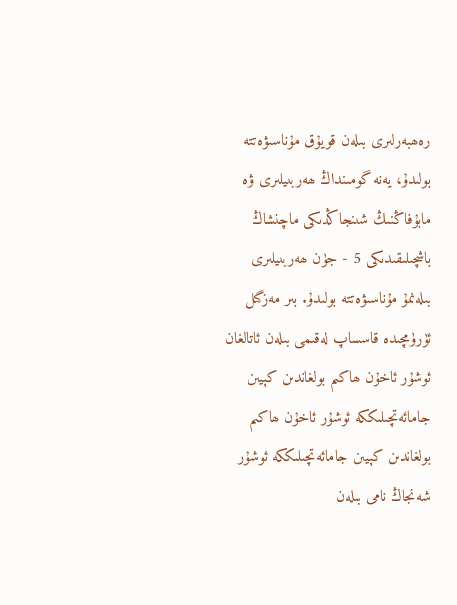رەھبەرلىرى بىلەن قويۇق مۇناسىۋەتتە بولىدۇ، يەنە گومىنداڭ ھەربىيلىرى ۋە مابۇفاڭنىڭ شىنجاڭدىكى ماچنشاڭ باشچىلىقىدىكى 5 - جۈن ھەربىيلىرى بىلەنمۇ مۇناسىۋەتتە بولىدۇ. بىر مەزگىل ئۈرۈمچىدە قاسساپ لەقىمى بىلەن ئاتالغان ئوشۇر ئاخۇن ھاكىم بولغاندىن كېيىن جامائەتچىلىككە ئوشۇر ئاخۇن ھاكىم بولغاندىن كېيىن جامائەتچىلىككە ئوشۇر شەنجاڭ نامى بىلەن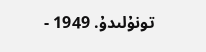تونۇلىدۇ. 1949 -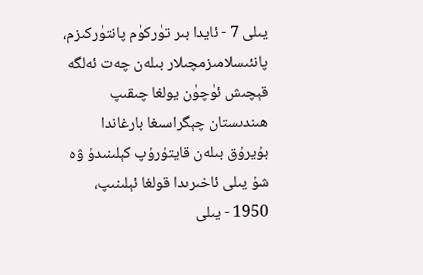يىلى 7 - ئايدا بىر تۈركۈم پانتۈركىزم، پانئىسلامىزمچىلار بىلەن چەت ئەلگە قېچىش ئۈچۈن يولغا چىقىپ ھىندىستان چېگراسىغا بارغاندا بۇيرۇق بىلەن قايتۇرۇپ كېلىنىدۇ ۋە شۇ يىلى ئاخىرىدا قولغا ئېلىنىپ، 1950 - يىلى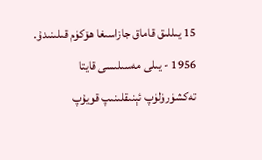15 يىللىق قاماق جازاسىغا ھۆكۈم قىلىنىدۇ. 1956 - يىلى مەسىلىسى قايتا تەكشۈرۈلۈپ ئېنىقلىنىپ قويۇپ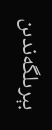بېرىلگەندىن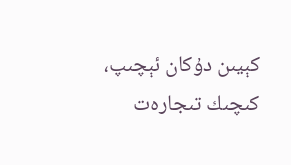كېيىن دۇكان ئېچىپ، كىچىك تىجارەت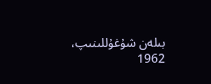بىلەن شۇغۇللىنىپ، 1962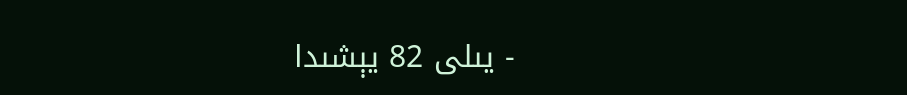- يىلى 82 يېشىدا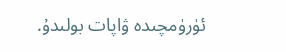ئۈرۈمچىدە ۋاپات بولىدۇ.